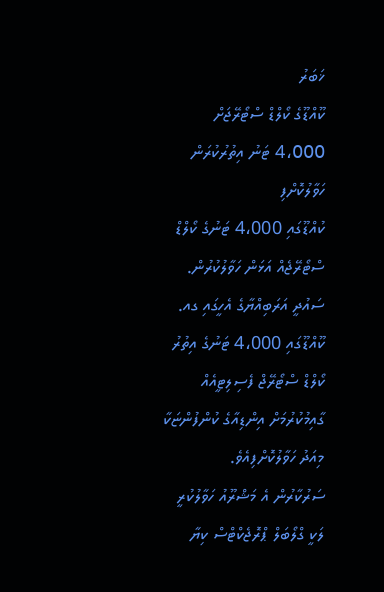ޚަބަރު
ކޫއްޑޫގެ ކޯލްޑް ސްޓޯރޭޖަށް 4،000 ޓަނު އިތުރުކުރަން ހަވާލުކޮށްފި
ކުއްޑޫގައި 4،000 ޓަނުގެ ކޯލްޑް ސްޓޯރޭޖެއް އަޅަން ހަވާލުކުރުން.
ސައުދީ އަރަބިއްޔާގެ އެހީގައި ގއ. ކޫއްޑޫގައި 4،000 ޓަނުގެ އިތުރު ކޯލްޑް ސްޓޯރޭޖް ފެސިލިޓީއެއް ގާއިމުކުރުމަށް އިންޑިއާގެ ކުންފުންޏަކާ މިއަދު ހަވާލުކޮށްފިއެވެ.
ސަރުކާރުން އެ މަޝްރޫއު ހަވާލުކުރީ ލަކީ ގްލޯބަލް ޕްރޮޖެކްޓްސް ކިޔާ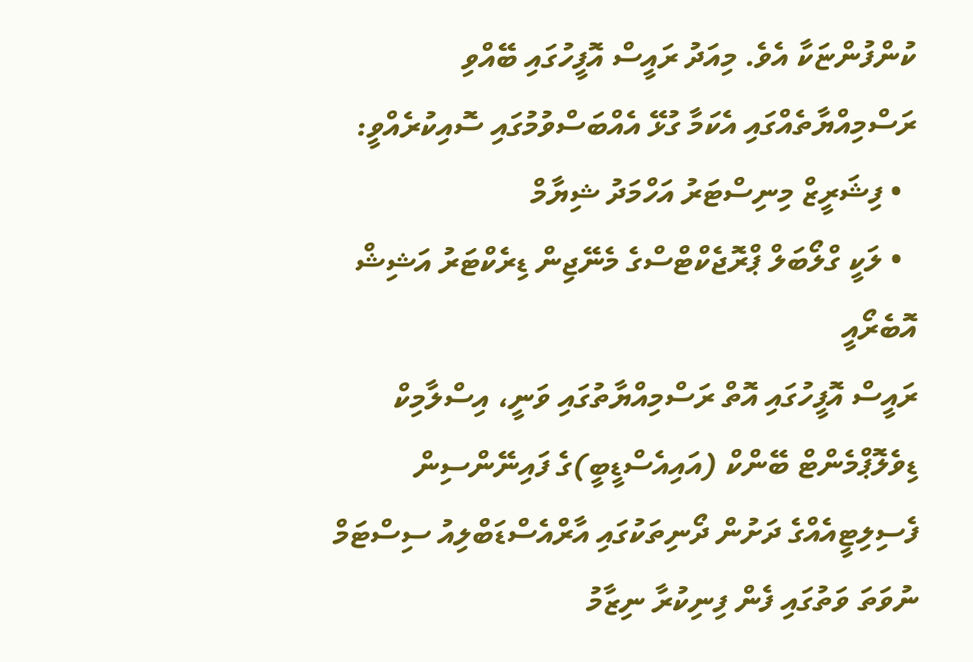ކުންފުންޏަކާ އެވެ. މިއަދު ރައީސް އޮފީހުގައި ބޭއްވި ރަސްމިއްޔާތެއްގައި އެކަމާ ގުޅޭ އެއްބަސްވުމުގައި ސޮއިކުރެއްވީ:
  • ފިޝަރީޒް މިނިސްޓަރު އަހްމަދު ޝިޔާމް
  • ލަކީ ގްލޯބަލް ޕްރޮޖެކްޓްސްގެ މެނޭޖިން ޑިރެކްޓަރު އަޝިޝް އޮބެރޯއީ
ރައީސް އޮފީހުގައި އޮތް ރަސްމިއްޔާތުގައި ވަނީ، އިސްލާމިކް ޑިވެލޮޕްމެންޓް ބޭންކް (އައިއެސްޑީބީ)ގެ ފައިނޭންސިން ފެސިލިޓީއެއްގެ ދަށުން ދޯނިތަކުގައި އާރްއެސްޑަބްލިއު ސިސްޓަމް ނުވަތަ ވަތުގައި ފެން ފިނިކުރާ ނިޒާމު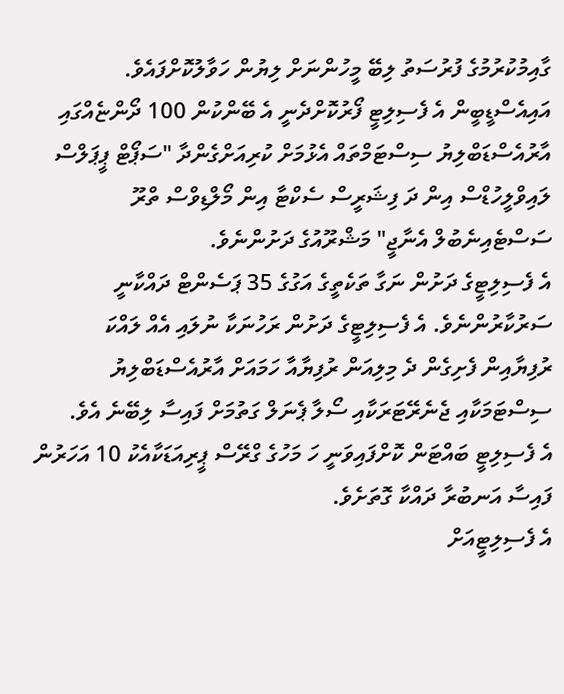ގާއިމުކުރުމުގެ ފުރުސަތު ލިބޭ މީހުންނަށް ލިޔުން ހަވާލުކޮށްފައެވެ.
އައިއެސްޑީބީން އެ ފެސިލިޓީ ފޯރުކޮށްދެނީ އެ ބޭންކުން 100 ދޯންޏެއްގައި އާރުއެސްޑަބްލިޔު ސިސްޓަމްތައް އެޅުމަށް ކުރިއަށްގެންދާ "ސަޕޯޓް ޕީޕަލްސް ލައިވްލީހުޑްސް އިން ދަ ފިޝަރީސް ސެކްޓާ އިން މޯލްޑިވްސް ތްރޫ ސަސްޓެއިނެބުލް އެނާޖީ" މަޝްރޫއުގެ ދަށުންނެވެ.
އެ ފެސިލިޓީގެ ދަށުން ނަގާ ތަކެތީގެ އަގުގެ 35 ޕަސެންޓް ދައްކާނީ ސަރުކާރުންނެވެ. އެ ފެސިލިޓީގެ ދަށުން ރަހުނަކާ ނުލައި އެއް ލައްކަ ރުފިޔާއިން ފެށިގެން ދެ މިލިއަން ރުފިޔާއާ ހަމައަށް އާރުއެސްޑަބްލިޔު ސިސްޓަމަކާއި ޖެނެރޭޓަރަކާއި ސޯލާ ޕެނަލް ގަތުމަށް ފައިސާ ލިބޭނެ އެވެ.
އެ ފެސިލިޓީ ބައްޓަން ކޮށްފައިވަނީ ހަ މަހުގެ ގްރޭސް ޕީރިއަޑަކާއެކު 10 އަހަރުން ފައިސާ އަނބުރާ ދައްކާ ގޮތަށެވެ.
އެ ފެސިލިޓީއަށް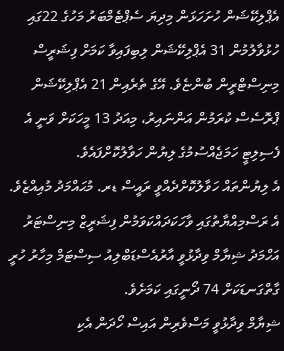އެޕްލިކޭޝަން ހުށަހަޅަން މިދިޔަ ސެޕްޓެމްބަރު މަހުގެ 22ގައި ހުޅުވާލުމުން 31 އެޕްލިކޭޝަން ލިބިފައިވާ ކަމަށް ފިޝަރީސް މިނިސްޓްރީން ބުންޏެވެ. އޭގެ ތެރެއިން 21 އެޕްލިކޭޝަން ޕްރޮސެސް ކުރަމުން އަންނައިރު، މިއަދު 13 މީހަކަށް ވަނީ އެ ފެސިލިޓީ ހަމަޖެއްސުމުގެ ލިޔުން ހަވާލުކޮށްފައެވެ.
އެ ލިޔުންތައް ހަވާލުކޮށްދެއްވީ ރައީސް ޑރ. މުޙައްމަދު މުއިއްޒެވެ.
އެ ރަސްމިއްޔާތުގައި ވާހަކަދައްކަވަމުން ފިޝަރީޒް މިނިސްޓަރު އަހްމަދު ޝިޔާމް ވިދާޅުވީ އާރުއެސްޑަބްލިއު ސިސްޓަމް މިހާރު ހުރީ ގާތްގަނޑަކަށް 74 ދޯނީގައި ކަމަށެވެ.
ޝިޔާމް ވިދާޅުވީ މަސްވެރިން އައިސް ހޯދަން އެކި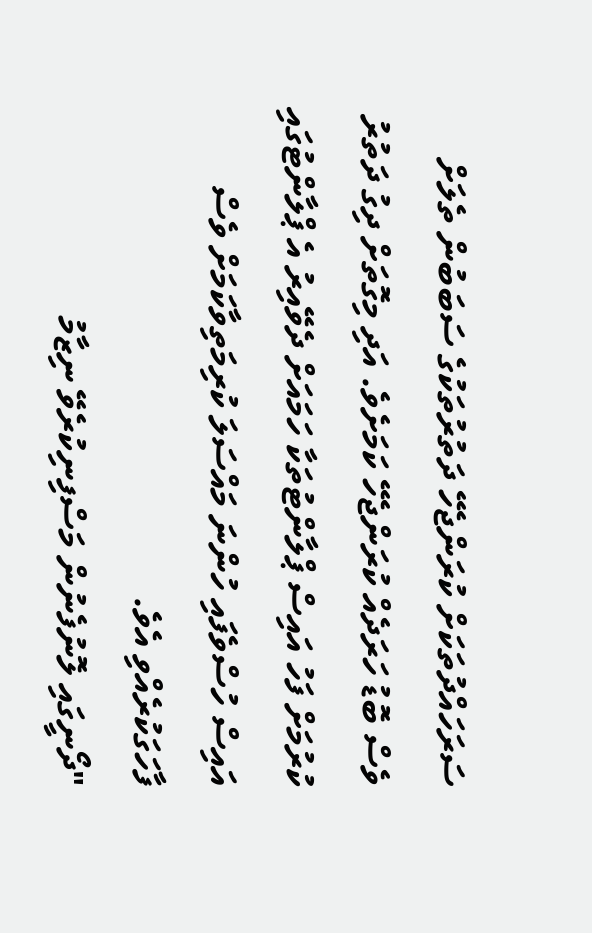ސަރަހައްދުތަކަށް ކުރަންޖެހޭ ދަތުރުތަކުގެ ސަބަބުން ތެލަށް ވެސް ބޮޑު ހަރަދެއް ކުރަންޖެހޭ ކަމަށެވެ. އަދި މިގޮތަށް ދިގު ދަތުރު ކުރުމަށް ފަހު އައިސް ޕްލާންޓުތަކާ ހަމައަށް ދެވޭއިރު އެ ޕްލާންޓުގައި އައިސް ހުސްވެފައި ހުންނަ މައްސަލަ ކުރިމަތިވާކަމަށް ވެސް ފާހަގަކުރެއްވި އެވެ.
"ދޯނީގައި ލޮނުފެނުން މަސްފިނިކުރެވޭ ނިޒާމު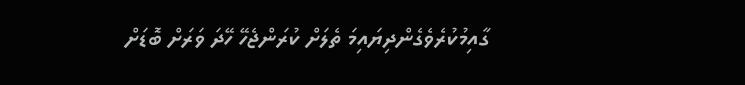ގާއިމުކުރެވެގެންދިޔައިމަ ތެލަށް ކުރަންޖެހޭ ހޭދަ ވަރަށް ބޮޑަށް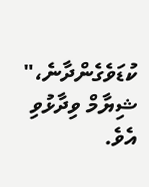ކުޑަވެގެންދާނެ،" ޝިޔާމް ވިދާޅުވި އެވެ.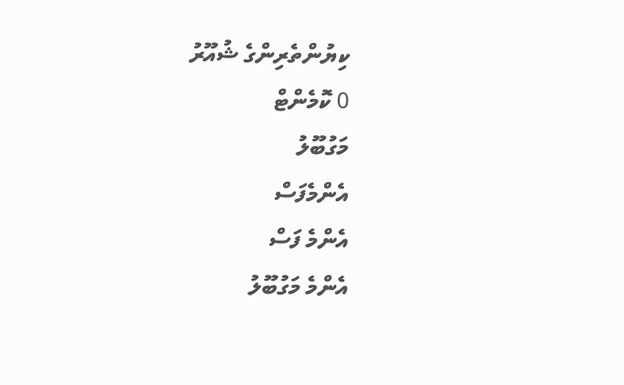ކިޔުންތެރިންގެ ޝުއޫރު
0 ކޮމެންޓް
މަގުބޫލު
އެންމެފަސް
އެންމެ ފަސް
އެންމެ މަގުބޫލު